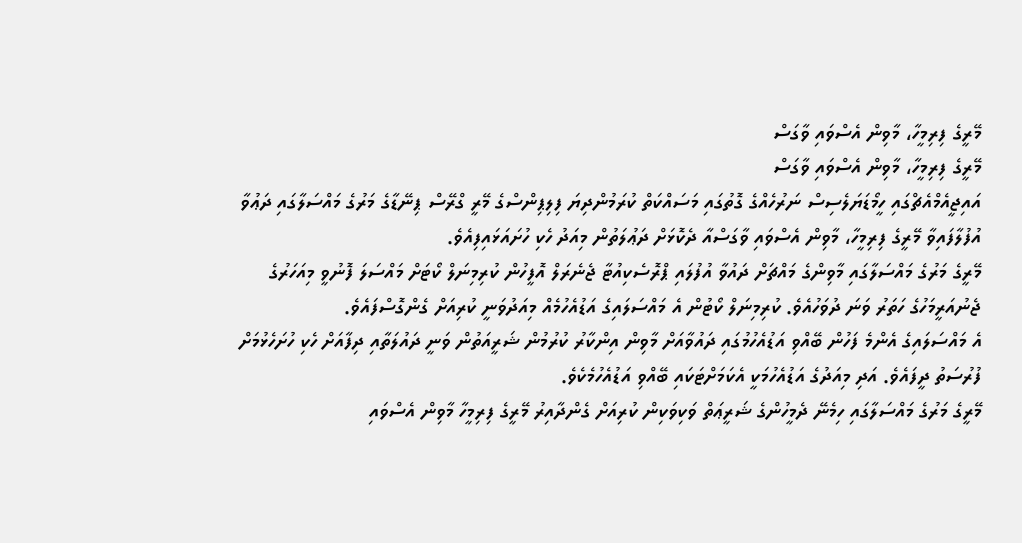މޭރީގެ ފިރިމީހާ، މާވިން އެސްވައި ވާގަސް
މޭރީގެ ފިރިމީހާ، މާވިން އެސްވައި ވާގަސް
އައިޖީއެމްއެޗްގައި ހީމޯޑަޔަލެސިސް ނަރުހެއްގެ ގޮތުގައި މަސައްކަތް ކުރަމުންދިޔަ ފިލިޕިންސްގެ މޭރީ ގްރޭސް ޕިނޭޑާގެ މަރުގެ މައްސަލާގައި ދަޢުވާ އުފުލާފައިވާ މޭރީގެ ފިރިމީހާ، މާވިން އެސްވައި ވާގަސްއާ ދެކޮޅަށް ދަޢުލަތުން މިއަދު ހެކި ހުށައަޅައިފިއެވެ.
މޭރީގެ މަރުގެ މައްސަލާގައި މާވިންގެ މައްޗަށް ދައުވާ އުފުލައި ޕްރޮސެކިއުޓާ ޖެނެރަލް އޮފީހުން ކުރިމިނަލް ކޯޓަށް މައްސަލަ ފޮނުވީ މިއަހަރުގެ ޖެނުއަރީމަހުގެ ހަތަރު ވަނަ ދުވަހުއެވެ. ކުރިމިނަލް ކޯޓުން އެ މައްސަލައިގެ އަޑުއެހުމެއް މިއަދުވަނީ ކުރިއަށް ގެންގޮސްފައެވެ.
އެ މައްސަލައިގެ އެންމެ ފަހުން ބޭއްވި އަޑުއެހުމުގައި ދައުވާއަށް މާވިން އިންކާރު ކުރުމުން ޝަރީއަތުން ވަނީ ދައުލަތާއި ދިފާއަށް ހެކި ހުށަހެޅުމަށް ފުރުސަތު ދީފައެވެ. އަދި މިއަދުގެ އަޑުއެހުމަކީ އެކަމަށްޓަކައި ބޭއްވި އަޑުއެހުމެކެވެ.
މޭރީގެ މަރުގެ މައްސަލާގައި ހިމެނޭ ދެމީހުންގެ ޝަރީޢަތް ވަކިވަކިން ކުރިއަށް ގެންދާއިރު މޭރީގެ ފިރިމީހާ މާވިން އެސްވައި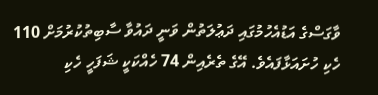ވާގަސްގެ އަޑުއެހުމުގައި ދަޢުލަތުން ވަނީ ދައުވާ ސާބިތުކުރުމަށް 110 ހެކި ހުށައަޅާފައެވެ. އޭގެ ތެރެއިން 74 ހެއްކަކީ ޝަފަހީ ހެކި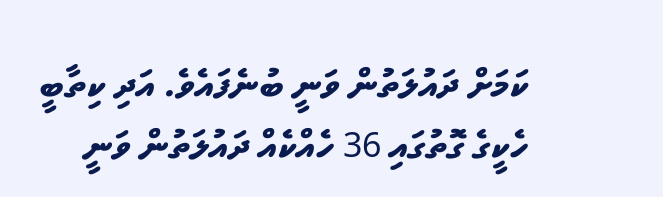ކަމަށް ދައުލަތުން ވަނީ ބުނެފައެވެ. އަދި ކިތާބީ ހެކީގެ ގޮތުގައި 36 ހެއްކެއް ދައުލަތުން ވަނީ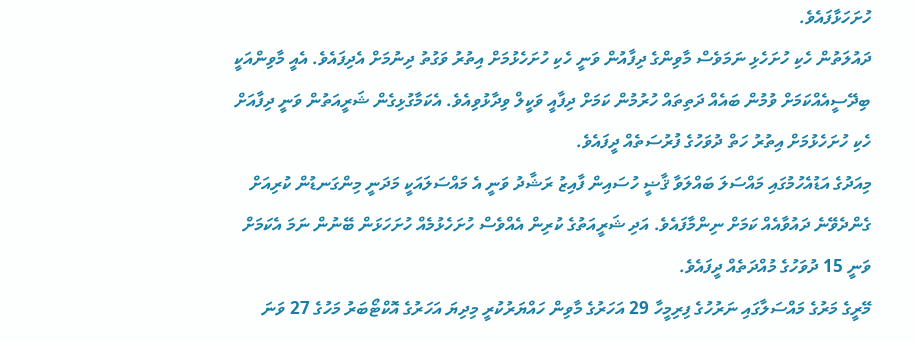ހުށަހަޅާފައެވެ.
ދައުލަތުން ހެކި ހުށަހެޅި ނަމަވެސް މާވިންގެ ދިފާއުން ވަނީ ހެކި ހުށަހެޅުމަށް އިތުރު ވަގުތު ދިނުމަށް އެދިފައެވެ. އެއީ މާވިންއަކީ ބިދޭސީއެއްކަމަށް ވުމުން ބައެއް ދަތިތައް ހުރުމުން ކަމަށް ދިފާއީ ވަކީލް ވިދާޅުވިއެވެ. އެކަމާގުޅިގެން ޝަރީއަތުން ވަނީ ދިފާއަށް ހެކި ހުށަހެޅުމަށް އިތުރު ހަތް ދުވަހުގެ ފުރުސަތެއް ދީފައެވެ.
މިއަދުގެ އަޑުއެހުމުގައި މައްސަލަ ބައްލަވާ ޤާޟީ ހުސައިން ފާއިޒު ރަޝާދު ވަނީ އެ މައްސަލައަކީ މަދަނީ މިންގަނޑުން ކުރިއަށް ގެންދެވޭނެ ދައުވާއެއް ކަމަށް ނިންމާފައެވެ. އަދި ޝަރީއަތުގެ ކުރިން އެއްވެސް ހުށަހެޅުމެއް ހުށަހަޅަން ބޭނުން ނަމަ އެކަމަށް ވަނީ 15 ދުވަހުގެ މުއްދަތެއް ދީފައެވެ.
މޭރީގެ މަރުގެ މައްސަލާގައި ނަރުހުގެ ފިރިމީހާ 29 އަހަރުގެ މާވިން ހައްޔަރުކުރީ މިދިޔަ އަހަރުގެ އޮކްޓޯބަރު މަހުގެ 27 ވަނަ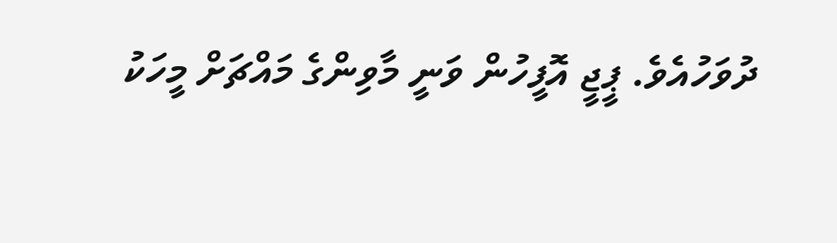ދުވަހުއެވެ. ޕީޖީ އޮފީހުން ވަނީ މާވިންގެ މައްޗަށް މީހަކު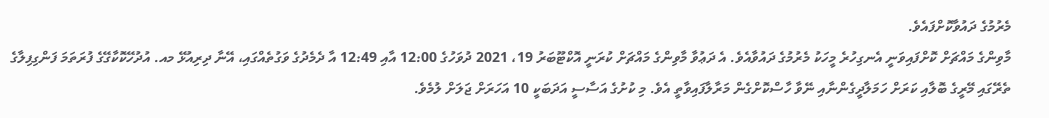މެރުމުގެ ދައުވާކޮށްފައެވެ.
މާވިންގެ މައްޗަށް ކޮށްފައިވަނީ އެނގިހުރެ މީހަކު މެރުމުގެ ދައުވާއެވެ. އެ ދަޢުވާ މާވިންގެ މައްޗަށް ކުރަނީ އޮކްޓޫބަރު 19، 2021 ދުވަހުގެ 12:00 އާއި 12:49 އާ ދެމެދުގެ ވަގުތެއްގައި، އޭނާ ދިރިއުޅޭ މއ. އުދުހޭކޮކާގޭގެ ފުރަތަމަ ފަންގިފިލާގެ ތެރޭގައި މޭރީގެ ބޮލާއި ކަރަށް ހަމަލާދީގެންނާއި ނޭވާ ހާސްކޮށްގެން މަރާލާފައިވާތީ އެވެ. މި ކުށުގެ އަސާސީ އަދަބަކީ 10 އަހަރަށް ޖަލަށް ލުމެވެ.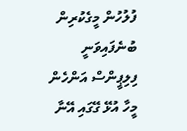ފުލުހުން މީގެކުރިން ބުނެފައިވަނީ ފިލިޕީންސް އަންހެން މީހާ އުޅޭ ގޭގައި އޭނާ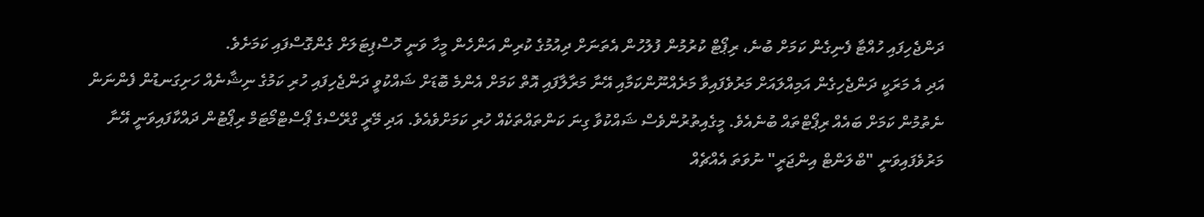ދަންޖެހިފައި ހުއްޓާ ފެނިގެން ކަމަށް ބުނެ، ރިޕޯޓް ކުރުމުން ފުލުހުން އެތަނަށް ދިއުމުގެ ކުރިން އަންހެން މީހާ ވަނީ ހޮސްޕިޓަލަށް ގެންގޮސްފައި ކަމަށެވެ.
އަދި އެ މަރަކީ ދަންޖެހިގެން އަމިއްލައަށް މަރުވެފައިވާ މަރެއްނޫންކަމާއި އޭނާ މަރާލާފައި އޮތް ކަމަށް އެންމެ ބޮޑަށް ޝައްކުވީ ދަންޖެހިފައި ހުރި ކަމުގެ ނިޝާނެއް ހަށިގަނޑުން ފެންނަން ނެތުމުން ކަމަށް ބައެއް ރިޕޯޓްތައް ބުނެއެވެ. މީގެއިތުރުންވެސް ޝައްކުވާ ގިނަ ކަންތައްތަކެއް ހުރި ކަމަށްވެއެވެ. އަދި މޭރީ ގްރޭސްގެ ޕޯސްޓްމޯޓަމް ރިޕޯޓުން ދައްކާފައިވަނީ އޭނާ މަރުވެފައިވަނީ "ބްލަންޓް އިންޖަރީ" ނުވަތަ އެއްޗެއް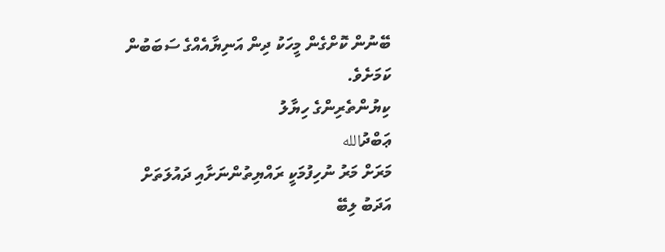ބޭނުން ކޮށްގެން މީހަކު ދިން އަނިޔާއެއްގެ ސަބަބުން ކަމަށެވެ.
ކިޔުންތެރިންގެ ހިޔާލު
ޢަބްދުالله
މަރަށް މަރު ނުހިފުމަކީ ރައްޔިތުންނަށާއި ދައުލަތަށް އަދަބު ލިބޭ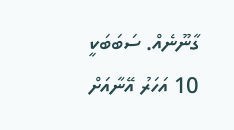ގާނޫނެއް. ސަބަބަކީ 10 އަހަރު އޭނާއަށް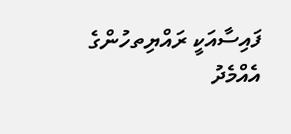ފައިސާއަކީ ރައްޔިތހުންގެ އެއްމެދު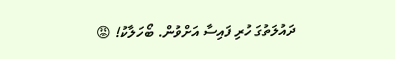ދައުލަތުގަ ހުރި ފައިސާ އަށްވުން. ބޯހަލާކު! 😡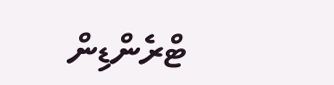ޓްރެންޑިން